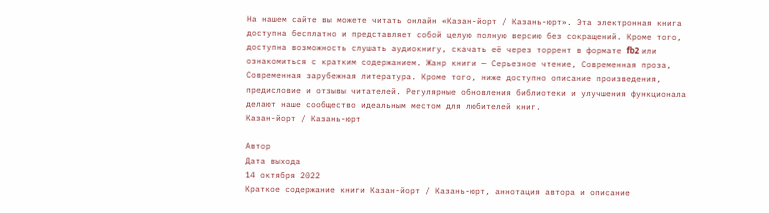На нашем сайте вы можете читать онлайн «Казан-йорт / Казань-юрт». Эта электронная книга доступна бесплатно и представляет собой целую полную версию без сокращений. Кроме того, доступна возможность слушать аудиокнигу, скачать её через торрент в формате fb2 или ознакомиться с кратким содержанием. Жанр книги — Серьезное чтение, Современная проза, Современная зарубежная литература. Кроме того, ниже доступно описание произведения, предисловие и отзывы читателей. Регулярные обновления библиотеки и улучшения функционала делают наше сообщество идеальным местом для любителей книг.
Казан-йорт / Казань-юрт

Автор
Дата выхода
14 октября 2022
Краткое содержание книги Казан-йорт / Казань-юрт, аннотация автора и описание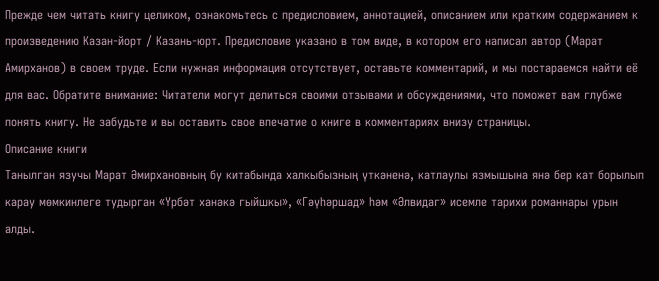Прежде чем читать книгу целиком, ознакомьтесь с предисловием, аннотацией, описанием или кратким содержанием к произведению Казан-йорт / Казань-юрт. Предисловие указано в том виде, в котором его написал автор (Марат Амирханов) в своем труде. Если нужная информация отсутствует, оставьте комментарий, и мы постараемся найти её для вас. Обратите внимание: Читатели могут делиться своими отзывами и обсуждениями, что поможет вам глубже понять книгу. Не забудьте и вы оставить свое впечатие о книге в комментариях внизу страницы.
Описание книги
Танылган язучы Марат Әмирхановның бу китабында халкыбызның үткәненә, катлаулы язмышына янә бер кат борылып карау мөмкинлеге тудырган «Үрбәт ханәкә гыйшкы», «Гәүһәршад» һәм «Әлвидаг» исемле тарихи романнары урын алды.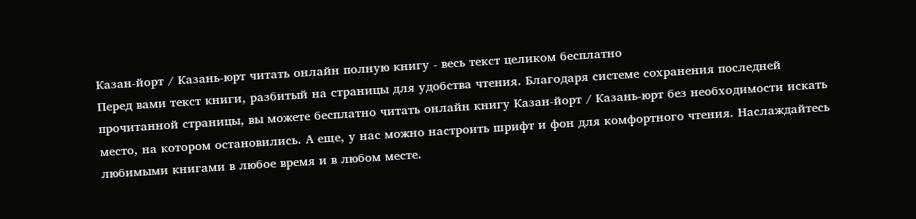Казан-йорт / Казань-юрт читать онлайн полную книгу - весь текст целиком бесплатно
Перед вами текст книги, разбитый на страницы для удобства чтения. Благодаря системе сохранения последней прочитанной страницы, вы можете бесплатно читать онлайн книгу Казан-йорт / Казань-юрт без необходимости искать место, на котором остановились. А еще, у нас можно настроить шрифт и фон для комфортного чтения. Наслаждайтесь любимыми книгами в любое время и в любом месте.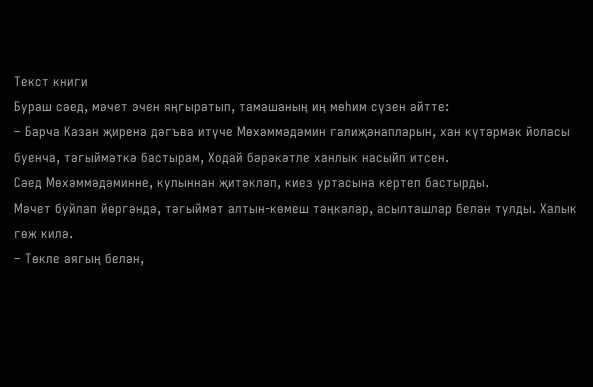Текст книги
Бураш сәед, мәчет эчен яңгыратып, тамашаның иң мөһим сүзен әйтте:
– Барча Казан җиренә дәгъва итүче Мөхәммәдәмин галиҗәнапларын, хан күтәрмәк йоласы буенча, тәгыймәткә бастырам, Ходай бәрәкәтле ханлык насыйп итсен.
Сәед Мөхәммәдәминне, кулыннан җитәкләп, киез уртасына кертеп бастырды.
Мәчет буйлап йөргәндә, тәгыймәт алтын-көмеш тәңкәләр, асылташлар белән тулды. Халык гөж килә.
– Төкле аягың белән,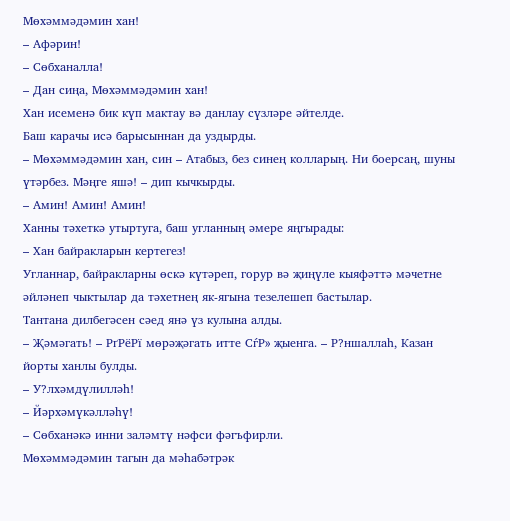Мөхәммәдәмин хан!
– Афәрин!
– Сөбханалла!
– Дан сиңа, Мөхәммәдәмин хан!
Хан исеменә бик күп мактау вә данлау сүзләре әйтелде.
Баш карачы исә барысыннан да уздырды.
– Мөхәммәдәмин хан, син – Атабыз, без синең колларың. Ни боерсаң, шуны үтәрбез. Мәңге яшә! – дип кычкырды.
– Амин! Амин! Амин!
Ханны тәхеткә утыртуга, баш угланның әмере яңгырады:
– Хан байракларын кертегез!
Угланнар, байракларны өскә күтәреп, горур вә җиңүле кыяфәттә мәчетне әйләнеп чыктылар да тәхетнең як-ягына тезелешеп бастылар.
Тантана дилбегәсен сәед янә үз кулына алды.
– Җәмәгать! – РґРёРї мөрәҗәгать итте СѓР» җыенга. – Р?ншаллаһ, Казан йорты ханлы булды.
– У?лхәмдүлилләһ!
– Йәрхәмүкәлләһү!
– Сөбханәкә инни заләмтү нәфси фәгъфирли.
Мөхәммәдәмин тагын да мәһабәтрәк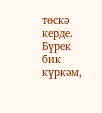төскә керде.
Бүрек бик күркәм,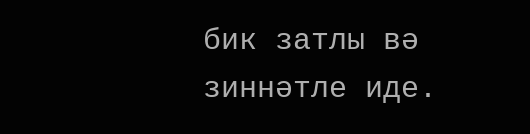бик затлы вә зиннәтле иде.